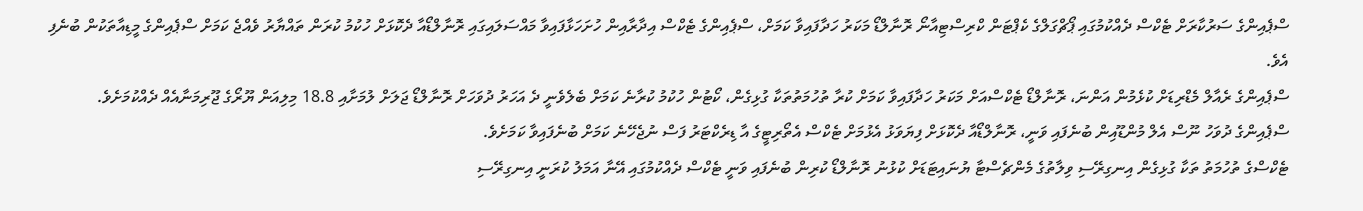ސްޕެއިންގެ ސަރުކާރަށް ޓެކްސް ދެއްކުމުގައި ޕޯޗްގަލްގެ ކެޕްޓަން ކްރިސްޓިއާނޯ ރޮނާލްޑޯ މަކަރު ހަދާފައިވާ ކަމަށް، ސްޕެއިންގެ ޓެކްސް އިދާރާއިން ހުށަހަޅާފައިވާ މައްސަލައިގައި ރޮނާލްޑޯއާ ދެކޮޅަށް ހުކުމު ކުރަން ތައްޔާރު ވެއްޖެ ކަމަށް ސްޕެއިންގެ މީޑިއާތަކުން ބުނެފި އެވެ.
ސްޕެއިންގެ ރެއާލް މެޑްރިޑަށް ކުޅެމުން އަންނަ، ރޮނާލްޑޯ ޓެކްސްއަށް މަކަރު ހަދާފައިވާ ކަމަށް ކުރާ ތުހުމަތުތަކާ ގުޅިގެން، ކޯޓުން ހުކުމު ކުރާނެ ކަމަށް ބެލެވެނީ ދެ އަހަރު ދުވަހަށް ރޮނާލްޑޯ ޖަލަށް ލުމަށާއި 18.8 މިލިއަން ޔޫރޯގެ ޖޫރިމަނާއެއް ދެއްކުމަށެވެ.
ސްޕެއިންގެ ދުވަހު ނޫސް އެލް މުންޑޫއިން ބުނެފައި ވަނީ، ރޮނާލްޑޯއާ ދެކޮޅަށް ފިޔަވަޅު އެޅުމަށް ޓެކްސް އެތޯރިޓީގެ އާ ޑިރެކްޓަރު ފަސް ނުޖެހޭނެ ކަމަށް ބުނެފައިވާ ކަމަށެވެ.
ޓެކްސްގެ ތުހުމަތު ތަކާ ގުޅިގެން އިނގިރޭސި ވިލާތުގެ މެންޗެސްޓާ ޔުނައިޓަޑަށް ކުޅުނު ރޮނާލްޑޯ ކުރިން ބުނެފައި ވަނީ ޓެކްސް ދެއްކުމުގައި އޭނާ އަމަލު ކުރަނީ އިނގިރޭސި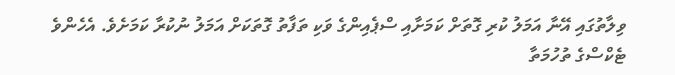ވިލާތުގައި އޭނާ އަމަލު ކުރި ގޮތަށް ކަމަށާއި ސްޕެއިންގެ ވަކި ތަފާތު ގޮތަކަށް އަމަލު ނުކުރާ ކަމަށެވެ. އެހެންވެ ޓެކްސްގެ ތުހުމަތާ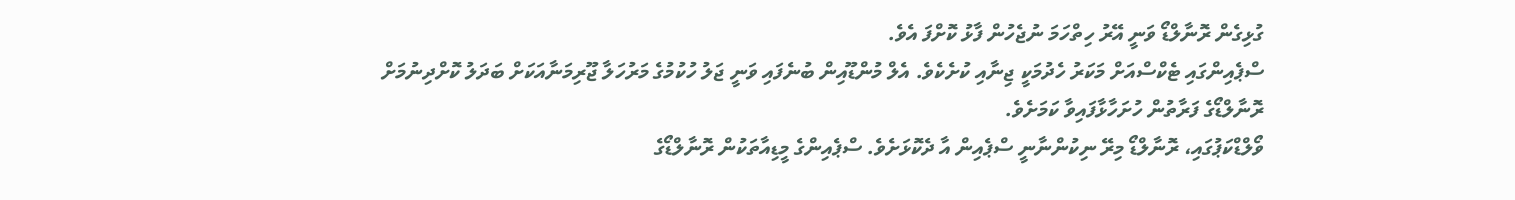ގުޅިގެން ރޮނާލްޑޯ ވަނީ އޭރު ހިތްހަމަ ނުޖެހުން ފާޅު ކޮށްފަ އެވެ.
ސްޕެއިންގައި ޓެކްސްއަށް މަކަރު ހެދުމަކީ ޖިނާއި ކުށެކެވެ. އެލް މުންޑޫއިން ބުނެފައި ވަނީ ޖަލު ހުކުމުގެ މަރުހަލާ ޖޫރިމަނާއަކަށް ބަދަލު ކޮށްދިނުމަށް ރޮނާލްޑޯގެ ފަރާތުން ހުށަހާޅާފައިވާ ކަމަށެވެ.
ވޯލްޑްކަޕުގައި، ރޮނާލްޑޯ މިރޭ ނިކުންނާނީ ސްޕެއިން އާ ދެކޮޅަށެވެ. ސްޕެއިންގެ މީޑިއާތަކުން ރޮނާލްޑޯގެ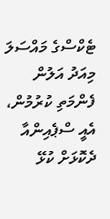ޓެކްސްގެ މައްސަލަ މިއަދު އަލުން ފެންމަތި ކުރުމުން، އެއީ ސްޕެއިންއާ ދެކޮޅަށް ކުޅޭ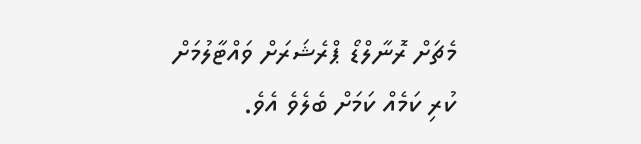މެޗަށް ރޮނާލްޑޯ ޕްރެޝަރަށް ވައްޓާލުމަށް ކުރި ކަމެއް ކަމަށް ބެލެވެ އެވެ.